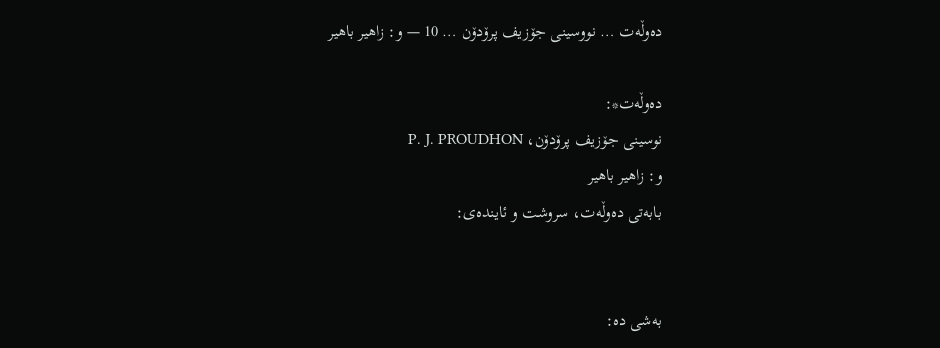دەوڵەت … نووسینی جۆزیف پرۆدۆن … 10 — و: زاهیر باهیر

دەوڵەت*:
نوسینی جۆزیف پرۆدۆن، P. J. PROUDHON
و: زاهیر باهیر
بابەتی دەوڵەت، سروشت و ئایندەی:


بەشی دە: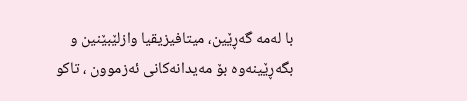با لەمە گەڕێین، میتافیزیقیا وازلێبێنین و بگەڕێینەوە بۆ مەیدانەکانی ئەزموون ، تاکو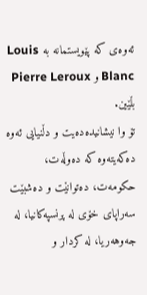ئەوەی کە پێویستمانە بە Louis Blanc و Pierre Leroux بڵێین.
تۆ وا نیشانیدەدەیت و دڵنیایی ئەوە دەکەیتەوە کە دەوڵەت، حکومەت، دەتوانێت و دەشبێت سەراپای خۆی لە پرنسپەکانیا، لە جەوهەریا، لە کردار و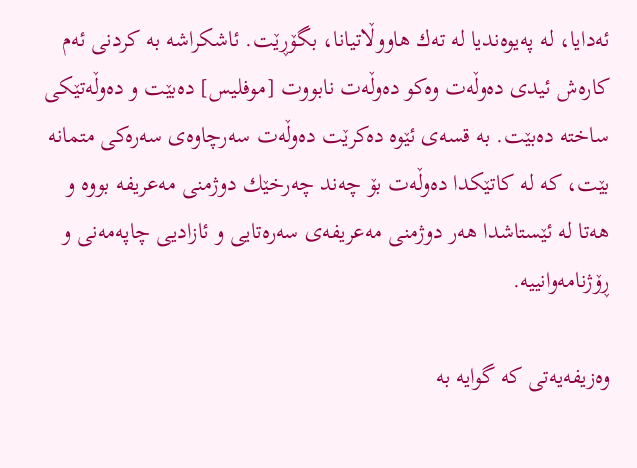ئەدایا، لە پەیوەندیا لە تەك هاووڵاتیانا، بگۆڕێت. ئاشکراشە بە کردنی ئەم کارەش ئیدی دەوڵەت وەکو دەوڵەت نابووت [موفلیس] دەبێت و دەوڵەتێکی ساختە دەبێت. بە قسەی ئێوە دەکرێت دەوڵەت سەرچاوەی سەرەکی متمانە بێت، کە لە کاتێکدا دەوڵەت بۆ چەند چەرخێك دوژمنی مەعریفە بووە و هەتا لە ئێستاشدا هەر دوژمنی مەعریفەی سەرەتایی و ئازادیی چاپەمەنی و ڕۆژنامەوانییە.

وەزیفەیەتی کە گوایە بە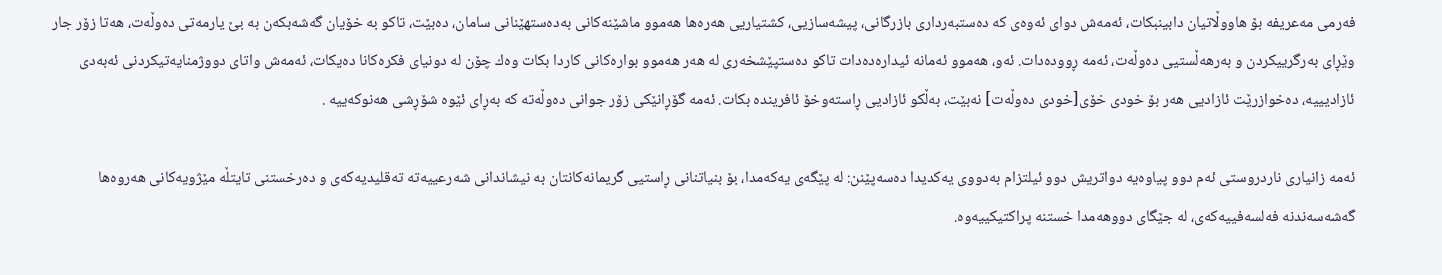فەرمی مەعریفە بۆ هاووڵاتیان دابینبکات، ئەمەش دوای ئەوەی کە دەستبەرداری بازرگانی، پیشەسازیی، کشتیاریی هەرەها هەموو ماشێنەکانی بەدەستهێنانی سامان، دەبێت، تاکو بە خۆیان گەشەبکەن بە بێ یارمەتی دەوڵەت، هەتا زۆر جار وێڕای بەرگرییکردن و بەرهەڵستیی دەوڵەت، ئەمە ڕوودەدات. ئەو، هەموو ئەمانە ئیدارەدەدات تاکو دەستپێشخەری لە هەر هەموو بوارەکانی کاردا بکات وەك چۆن لە دونیای فکرەکانا دەیکات، ئەمەش واتای دووژمنایەتیکردنی ئەبەدی ئازادیییە، دەخوازرێت ئازادیی هەر بۆ خودی خۆی[خودی دەوڵەت] نەبێت، بەڵکو ئازادیی ڕاستەوخۆ ئافریندە بکات. ئەمە گۆڕانێکی زۆر جوانی دەوڵەتە کە بەڕای ئێوە شۆڕشی هەنوکەییە .

ئەمە زانیاری ناردروستی ئەم دوو پیاوەیە دواتریش دوو ئیلتزام بەدووی یەکدیدا دەسەپێنن: لە پێگەی یەکەمدا، بۆ بنیاتنانی ڕاستیی گریمانەکانتان بە نیشاندانی شەرعییەتە تەقلیدیەکەی و دەرخستنی تایتڵە مێژویەکانی هەروەها گەشەسەندنە فەلسەفییەکەی، لە جێگای دووهەمدا خستنە پراکتیکییەوە.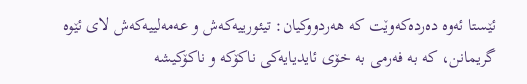ئێستا ئەوە دەردەکەوێت کە هەردووکیان: تیئورییەکەش و عەمەلییەکەش لای ئێوە گریمانن، کە بە فەرمی بە خۆی ئایدیایەکی ناکۆکە و ناکۆکیشە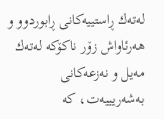لەتەك ڕاستییەکانی ڕابوردوو و هەرئاواش زۆر ناکۆکە لەتەك مەیل و نەزعەکانی بەشەریییەت، کە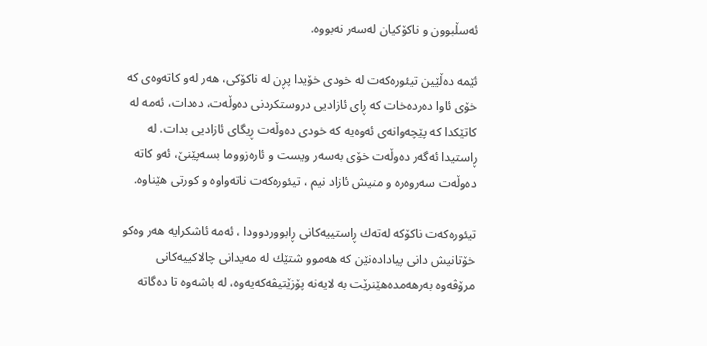ئەسڵبوون و ناکۆکیان لەسەر نەبووە.

ئێمە دەڵێین تیئورەکەت لە خودی خۆیدا پڕن لە ناکۆکی، هەر لەو کاتەوەی کە خۆی ئاوا دەردەخات کە ڕای ئازادیی دروستکردنی دەوڵەت، دەدات، ئەمە لە کاتێکدا کە پێچەوانەی ئەوەیە کە خودی دەوڵەت ڕیگای ئازادیی بدات. لە ڕاستیدا ئەگەر دەوڵەت خۆی بەسەر ویست و ئارەزووما بسەپێنێ، ئەو کاتە دەوڵەت سەروەرە و منیش ئازاد نیم ، تیئورەکەت ناتەواوە و کورتی هێناوە.

تیئورەکەت ناکۆکە لەتەك ڕاستییەکانی ڕابووردوودا ، ئەمە ئاشکرایە هەر وەکو خۆتانیش دانی پیادادەنێن کە هەموو شتێك لە مەیدانی چالاکییەکانی مرۆڤەوە بەرهەمدەهێنرێت بە لایەنە پۆزێتیڤەکەیەوە، لە باشەوە تا دەگاتە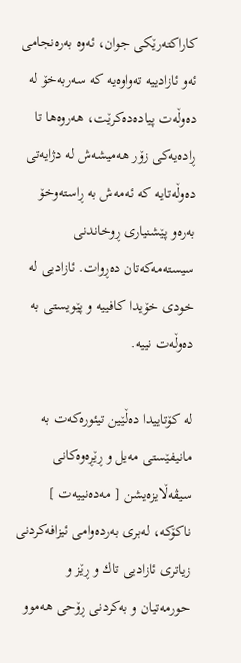کاراکتەرێکی جوان، ئەوە بەرەنجامی ئەو ئازادییە تەواوەیە کە سەربەخۆ لە دەوڵەت پیادەدەکرێت، هەروەها تا ڕادەیەکی زۆر هەمیشەش لە دژایەتی دەوڵەتایە کە ئەمەش بە ڕاستەوخۆ بەرەو پێشنیاری ڕوخاندنی سیستەمەکەتان دەڕوات. ئازادیی لە خودی خۆیدا کافییە و پێویستی بە دەوڵەت نییە.

لە کۆتاییدا دەڵێین تیئورەکەت بە مانیفێستی مەیل و ڕێڕەوەکانی سیڤەڵایزەیشن [ مەدەنییەت ] ناکۆکە، لەبری بەردەوامی ئیزافەکردنی زیاتری ئازادیی تاك و ڕێز و حورمەتیان و بەکردنی ڕۆحی هەموو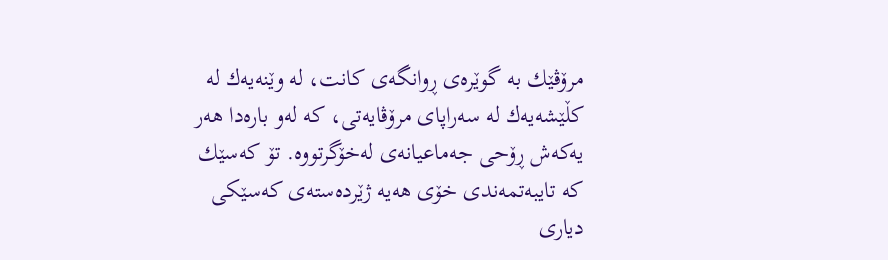مرۆڤێك بە گوێرەی ڕوانگەی کانت، لە وێنەیەك لە کڵێشەیەك لە سەراپای مرۆڤایەتی، کە لەو بارەدا هەر یەکەش ڕۆحی جەماعیانەی لەخۆگرتووە. تۆ کەسێك کە تایبەتمەندی خۆی هەیە ژێردەستەی کەسێکی دیاری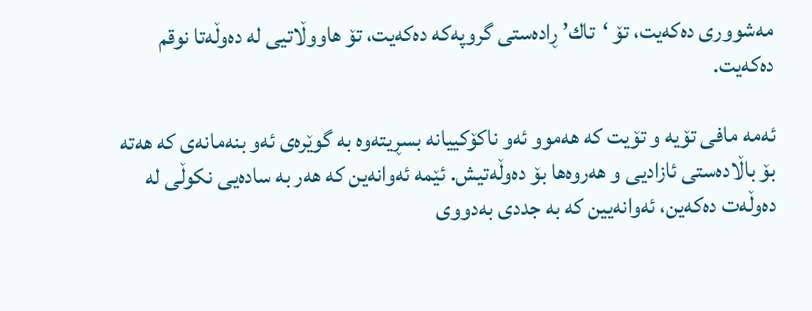مەشووری دەکەیت، تۆ ‘تاك’ ڕادەستی گروپەکە دەکەیت، تۆ هاووڵاتیی لە دەوڵەتا نوقم دەکەیت.

ئەمە مافی تۆیە و تۆیت کە هەموو ئەو ناکۆکییانە بسڕیتەوە بە گوێرەی ئەو بنەمانەی کە هەتە بۆ باڵادەستی ئازادیی و هەروەها بۆ دەوڵەتیش. ئێمە ئەوانەین کە هەر بە سادەیی نکوڵی لە دەوڵەت دەکەین، ئەوانەیین کە بە جددی بەدووی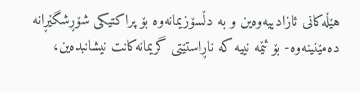هێڵەکانی ئازادییەوەین و بە دڵسۆزیمانەوە بۆ پراکتیکی شۆڕشگێڕانە دەمێنینەوە- بۆ ئێمە نییە کە ناڕاستێتی گریمانەکانت نیشانبدەین،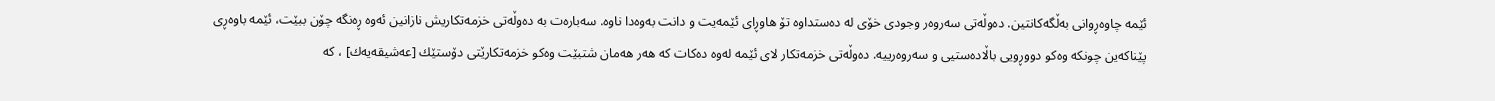ئێمە چاوەڕوانی بەڵگەکانتین. دەوڵەتی سەروەر وجودی خۆی لە دەستداوە تۆ هاوڕای ئێمەیت و دانت بەوەدا ناوە. سەبارەت بە دەوڵەتی خزمەتکاریش نازانین ئەوە ڕەنگە چۆن ببێت، ئێمە باوەڕی پێناکەین چونکە وەکو دووڕویی باڵادەستیی و سەروەرییە. دەوڵەتی خزمەتکار لای ئێمە لەوە دەکات کە هەر هەمان شتبێت وەکو خزمەتکارێتی دۆستێك [عەشیقەیەك] ، کە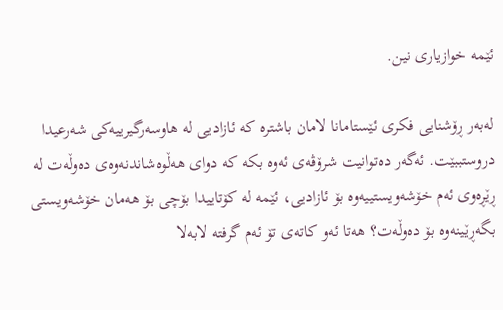ئێمە خوازیاری نین.

لەبەر ڕۆشنایی فکری ئێستامانا لامان باشترە کە ئازادیی لە هاوسەرگیرییەکی شەرعیدا دروستببێت. ئەگەر دەتوانیت شرۆڤەی ئەوە بکە کە دوای هەڵوەشاندنەوەی دەوڵەت لە ڕێڕەوی ئەم خۆشەویستییەوە بۆ ئازادیی، ئێمە لە کۆتاییدا بۆچی بۆ هەمان خۆشەویستی بگەڕێینەوە بۆ دەوڵەت؟ هەتا ئەو کاتەی تۆ ئەم گرفتە لابەلا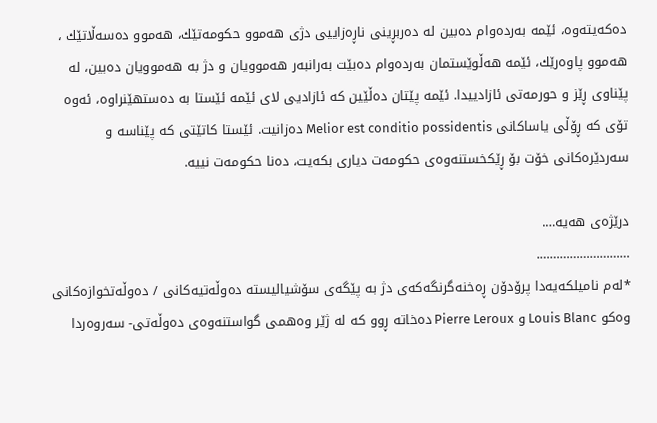دەکەیتەوە، ئێمە بەردەوام دەبین لە دەربڕینی ناڕەزاییی دژی هەموو حکومەتێك، هەموو دەسەڵاتێك ، هەموو پاوەرێك، ئێمە هەڵوێستمان بەردەوام دەبێت بەرانبەر هەموویان و دژ بە هەموویان دەبین، لە پێناوی ڕێز و حورمەتی ئازادییدا. ئێمە پێتان دەڵێین کە ئازادیی لای ئێمە ئێستا بە دەستهێنراوە، ئەوە تۆی کە ڕۆڵی یاساکانی Melior est conditio possidentis دەزانیت. ئێستا کاتێتی کە پێناسە و سەردێرەکانی خۆت بۆ ڕێکخستنەوەی حکومەت دیاری بکەیت، دەنا حکومەت نییە.

درێژەی هەیە….
……………………….
*لەم نامیلکەیەدا پرۆدۆن ڕەخنەگرنگەکەی دژ بە پێگەی سۆشیالیستە دەوڵەتیەکانی / دەوڵەتخوازەکانی وەکو Louis Blanc و Pierre Leroux دەخاتە ڕوو کە لە ژێر وەهمی گواستنەوەی دەوڵەتی- سەروەردا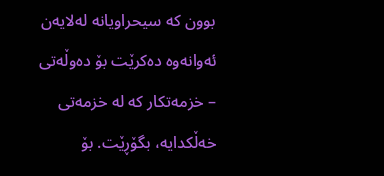بوون کە سیحراویانە لەلایەن ئەوانەوە دەکرێت بۆ دەوڵەتی – خزمەتکار کە لە خزمەتی خەڵکدایە، بگۆڕێت. بۆ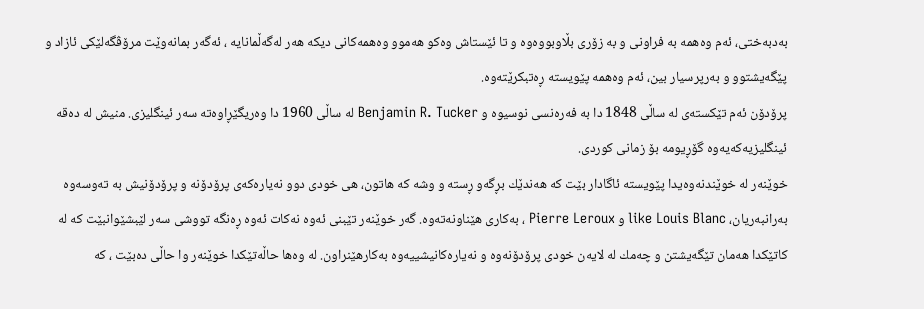بەدبەختی، ئەم وەهمە بە فراونی و بە زۆری بڵاوبووەوە و تا ئێستاش وەکو هەموو وەهمەکانی دیکە هەر لەگەڵمانایە ، ئەگەر بمانەوێت مرۆڤگەلێکی ئازاد و پێگەیشتوو و بەرپرسیار بین، ئەم وەهمە پێویستە ڕەتبکرێتەوە.
پرۆدۆن ئەم تێکستەی لە ساڵی 1848 دا بە فەرەنسی نوسیوە و Benjamin R. Tucker لە ساڵی 1960 دا وەریگێڕاوەتە سەر ئینگلیزی. منیش لە دەقە ئینگلیزیەکەیەوە گۆڕیومە بۆ زمانی کوردی.
خوێنەر لە خوێندنەوەیدا پێویستە ئاگادار بێت کە هەندێك بڕگەو ڕستە و وشە کە هاتون، هی خودی دوو نەیارەکەی پرۆدۆنە و پرۆدۆنیش بە تەوسەوە بەرانبەریان، like Louis Blanc و Pierre Leroux ، بەکاری هێناونەتەوە. گەر خوێنەر تێبنی ئەوە نەکات ئەوە ڕەنگە تووشی سەر لێبشێوانبێت کە لە کاتێکدا هەمان تێگەیشتن و چەمك لە لایەن خودی پرۆدۆنەوە و نەیارەکانیشییەوە بەکارهێنراون. لە وەها حاڵەتێکدا خوێنەر وا حاڵی دەبێت ، کە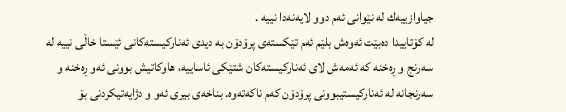جیاوازییەك لە نێوانی ئەم دوو لایەنەدا نییە .
لە کۆتاییدا دەبێت ئەوەش بلێم ئەم تێکستەی پرۆدۆن بە دیدی ئەنارکیستەکانی ئێستا خاڵی نییە لە سەرنج و ڕەخنە کە ئەمەش لای ئەنارکیستەکان شتێکی ئاساییە، هاوکاتیش بوونی ئەو ڕەخنە و سەرنجانە لە ئەنارکیستیبوونی پرۆدۆن کەم ناکەتەوە. بناخەی بیری ئەو و دژایەتیکردنی بۆ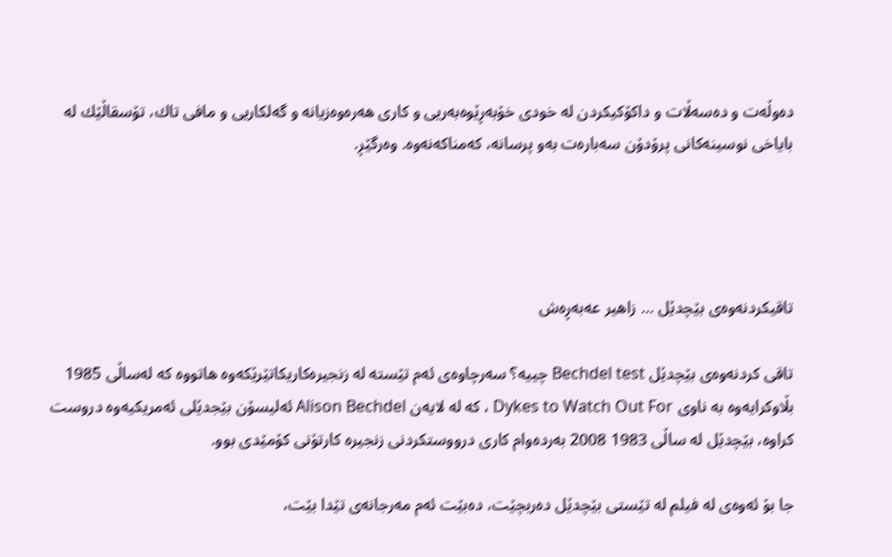دەوڵەت و دەسەڵات و داکۆکیکردن لە خودی خۆبەڕێوەبەریی و کاری هەرەوەزیانە و گەلکاریی و مافی تاك، تۆسقاڵێك لە بایاخی نوسینەکانی پرۆدۆن سەبارەت بەو پرسانە، کەمناکەنەوە. وەرگێڕ.




تاقیکردنەوەی بێچدێل … زاهیر عەبەڕەش

تاقی کردنەوەی بێچدێل Bechdel test چییە؟ سەرچاوەی ئەم تێستە لە زنجیرەکاریکاتێرێکەوە هاتووە کە لەساڵی 1985 بڵاوکرایەوە بە ناوی Dykes to Watch Out For ، کە لە لایەن Alison Bechdel ئەلیسۆن بێجدێلی ئەمریکیەوە دروست کراوە، بێچدێل لە ساڵی 1983 2008 بەردەوام کاری درووستکردنی زنجیرە کارتۆنی کۆمێدی بوو.

جا بۆ ئەوەی لە فیلم لە تێستی بێچدێل دەربچێت، دەبێت ئەم مەرجانەی تێدا بێت،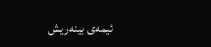ئیمەی بینەریش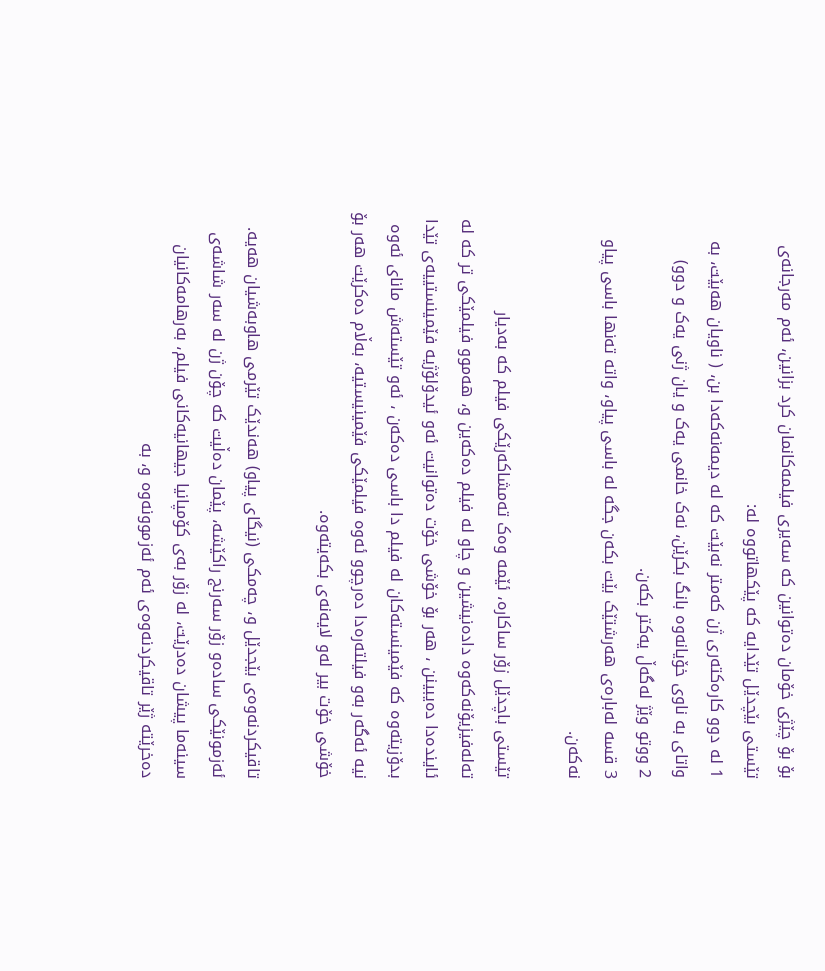بۆ بۆ چێژی خۆمان دەتوانین کە سەیری فیلمەکانمان کرد بزانین، ئەم مەرجانەی تێستی بێچدێل تێدایە کە پێکهاتووە لە:
1 لە دوو کارەکتەری ژن کەمتر نەبێت کە لە دیمەنەکەدا بن، ( ناویان هەبێت، بە واتای بە ناوی خۆیانەوە بانگ بکرێن، نەک خانمی یەک و یان ژنی یەک و دوو)
2 ووتو وێژ لەگەڵ یەکتر بکەن.
3 قسە لەبارەی هەرشتێک بێت بکەن جگە لە باسی پیاو، واتە تەنها باسی پیاو نەکەن.

تێستی باچدێل زۆر ساکارە، ئێمە وەک تەمشاکەرێکی فیلم کە بەدیار تەلەفیزیۆنەکەوە دادەنیشین و چاو لە فیلم دەکەین و، هەموو فیلمێکی تر کە لە ئایندەدا دەیبینن ، هەر بۆ خۆشی خۆت دەتوانیت ئەو ئیدۆلۆژیە فێمینستییەی تێدا بدۆزیتەوە کە فێمینستەکان لە فیلم دا باسی دەکەن ، ئەو تێستەش مانای ئەوە نیە ئەگەر بەو فیلتەرەدا دەرچوو ئەوە فیلمێکی فێمینیستیە، بەڵام دەکرێت هەر بۆ خۆشی خۆت بیر لەو لایەنەی بکەیتەوە.

تاقیکردنەوەی بێجدێل و، چەمکی (نیگای پیاو) هەندێک تێرمی هاوبەشیان هەیە. ئەزمونێکی سادەو زۆر سەرنج راکێشە، پێمان دەڵیت کە چۆن ژن لە سەر شاشەی سینەما پیشان دەدرێت، لە زۆر بەی کۆمپانیا جیهانیەکانی فیلم، بەرهامەکانیان دەخرێتە ژێر تاقیکردنەوەی ئەم ئەزموونەوە و، بە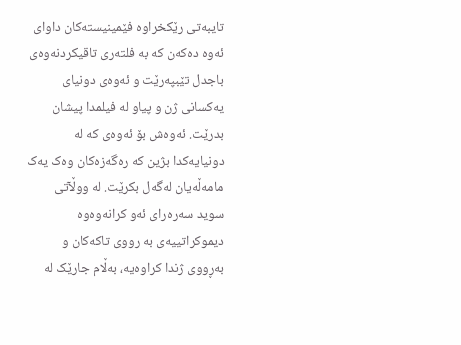تایبەتی رێکخراوە فێمینیستەکان داوای ئەوە دەکەن کە بە فلتەری تاقیکردنەوەی باجدل تێبپەرێت و ئەوەی دونیای یەکسانی ژن و پیاو لە فیلمدا پیشان بدرێت. ئەوەش بۆ ئەوەی کە لە دونیایەکدا بژین کە رەگەزەکان وەک یەک مامەڵەیان لەگەل بکرێت. لە ووڵآتی سوید سەرەرای ئەو کرانەوەوە دیموکراتییەی بە رووی تاکەکان و بەڕووی ژندا کراوەیە، بەڵام جارێک لە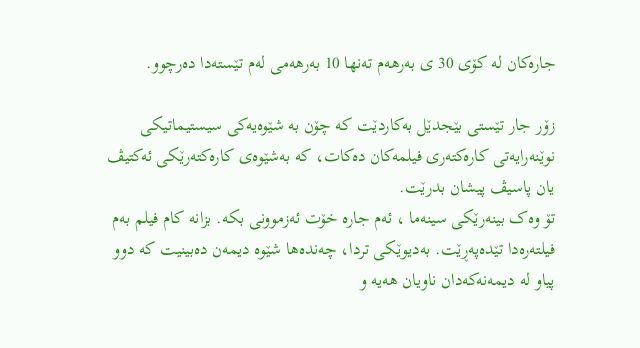جارەکان لە کۆی 30 ی بەرهەم تەنها 10 بەرهەمی لەم تێستەدا دەرچوو.

زۆر جار تێستی بێجدێل بەکاردێت کە چۆن بە شێوەیەکی سیستیماتیکی نوێنەرایەتی کارەکتەری فیلمەکان دەکات، کە بەشێوەی کارەکتەرێکی ئەکتیڤ یان پاسیڤ پیشان بدرێت.
تۆ وەک بینەرێکی سینەما ، ئەم جارە خۆت ئەزموونی بکە. بزانە کام فیلم بەم فیلتەرەدا تێدەپەڕێت. بەدیوێکی تردا، چەندەها شێوە دیمەن دەبینیت کە دوو پیاو لە دیمەنەکەدان ناویان هەیە و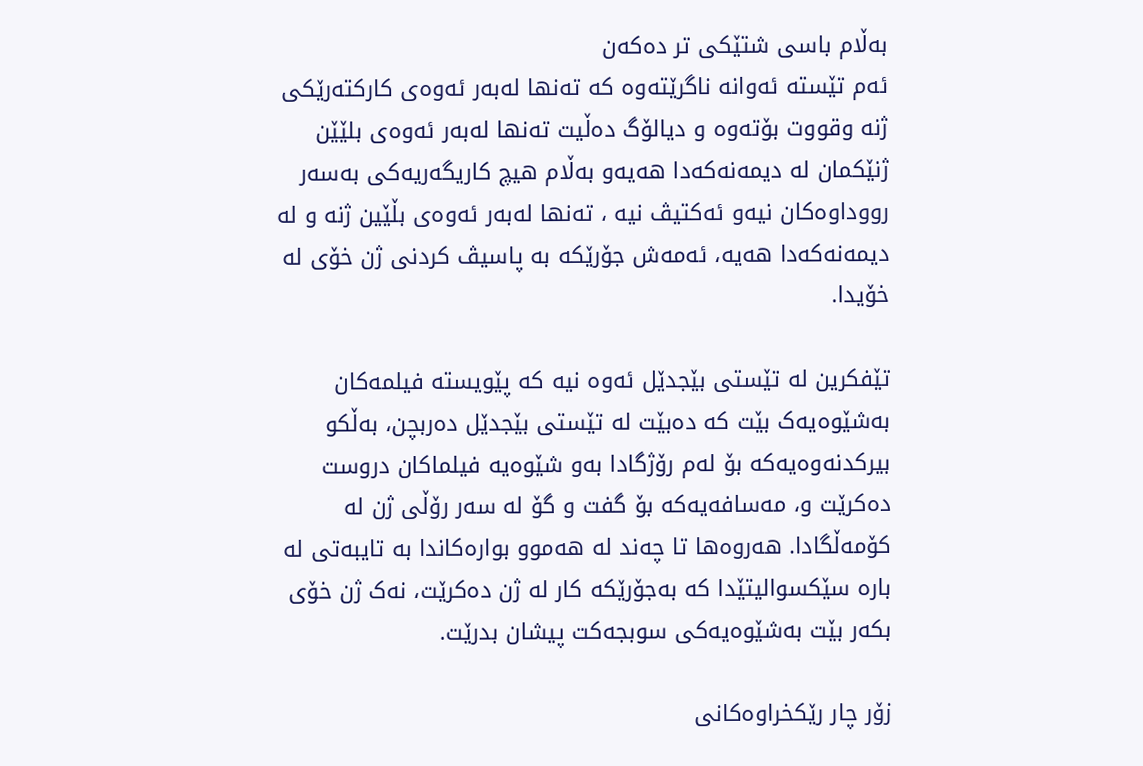بەڵام باسی شتێکی تر دەکەن
ئەم تێستە ئەوانە ناگرێتەوە کە تەنها لەبەر ئەوەی کارکتەرێکی ژنە وقووت بۆتەوە و دیالۆگ دەڵیت تەنها لەبەر ئەوەی بلێێن ژنێکمان لە دیمەنەکەدا هەیەو بەڵام هیچ کاریگەریەکی بەسەر رووداوەکان نیەو ئەکتیڤ نیە ، تەنها لەبەر ئەوەی بڵێین ژنە و لە دیمەنەکەدا هەیە، ئەمەش جۆرێکە بە پاسیڤ کردنی ژن خۆی لە خۆیدا.

تێفکرین لە تێستی بێجدێل ئەوە نیە کە پێویستە فیلمەکان بەشێوەیەک بێت کە دەبێت لە تێستی بێجدێل دەربچن، بەڵکو بیرکدنەوەیەکە بۆ لەم رۆژگادا بەو شێوەیە فیلماکان دروست دەکرێت و، مەسافەیەکە بۆ گفت و گۆ لە سەر رۆڵی ژن لە کۆمەڵگادا. هەروەها تا چەند لە هەموو بوارەکاندا بە تایبەتی لە بارە سێکسوالیتێدا کە بەجۆرێکە کار لە ژن دەکرێت، نەک ژن خۆی بکەر بێت بەشێوەیەکی سوبجەکت پیشان بدرێت.

زۆر چار رێکخراوەکانی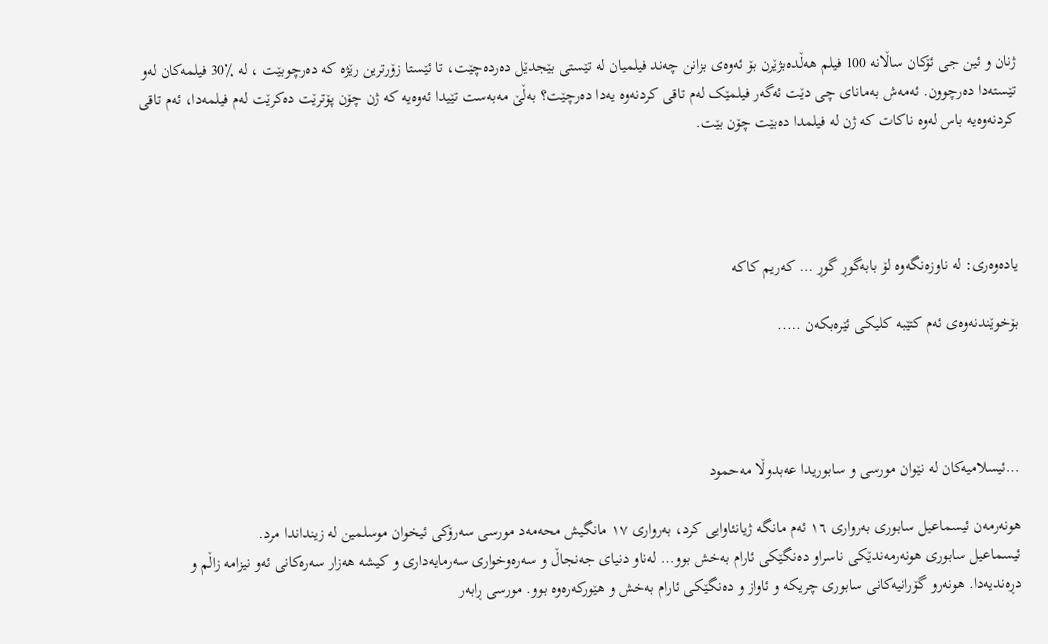ژنان و ئین جی ئۆکان ساڵانە 100 فیلم هەڵدەبژێرن بۆ ئەوەی بزانن چەند فیلمیان لە تێستی بێجدێل دەردەچێت، تا ئێستا زۆرترین رێژە کە دەرچوبێت ، لە ٪30 فیلمەکان لەو تێستەدا دەرچوون. ئەمەش بەمانای چی دێت ئەگەر فیلمێک لەم تاقی کردنەوە یەدا دەرچێت؟ بەڵێ مەبەست تێیدا ئەوەیە کە ژن چۆن پۆترێت دەکرێت لەم فیلمەدا، ئەم تاقی کردنەوەیە باس لەوە ناکات کە ژن لە فیلمدا دەبێت چۆن بێت.




یادەوەری: لە ناوزەنگەوە لۆ بابەگوڕ گوڕ … کەریم کاکە

بۆخوێندنەوەی ئەم کتێبە کلیکی ئێرەبکەن …..




…ئیسلامیەکان لە نێوان مورسی و سابوریدا عەبدوڵا مەحمود

هونەرمەن ئیسماعیل سابوری بەرواری ١٦ ئەم مانگە ژیانئاوایی کرد، بەرواری ١٧ مانگیش محەمەد مورسی سەرۆکی ئیخوان موسلمین لە زینداندا مرد.
ئیسماعیل سابوری هونەرمەندێکی ناسراو دەنگێکی ئارام بەخش بوو… لەناو دنیای جەنجاڵ و سەرەوخواری سەرمایەداری و کیشە هەزار سەرەکانی ئەو نیزامە زاڵم و دڕەندیەدا. هونەرو گۆرانیەکانی سابوری چریکە و ئاواز و دەنگێکی ئارام بەخش و هێورکەرەوە بوو. مورسی ڕابەر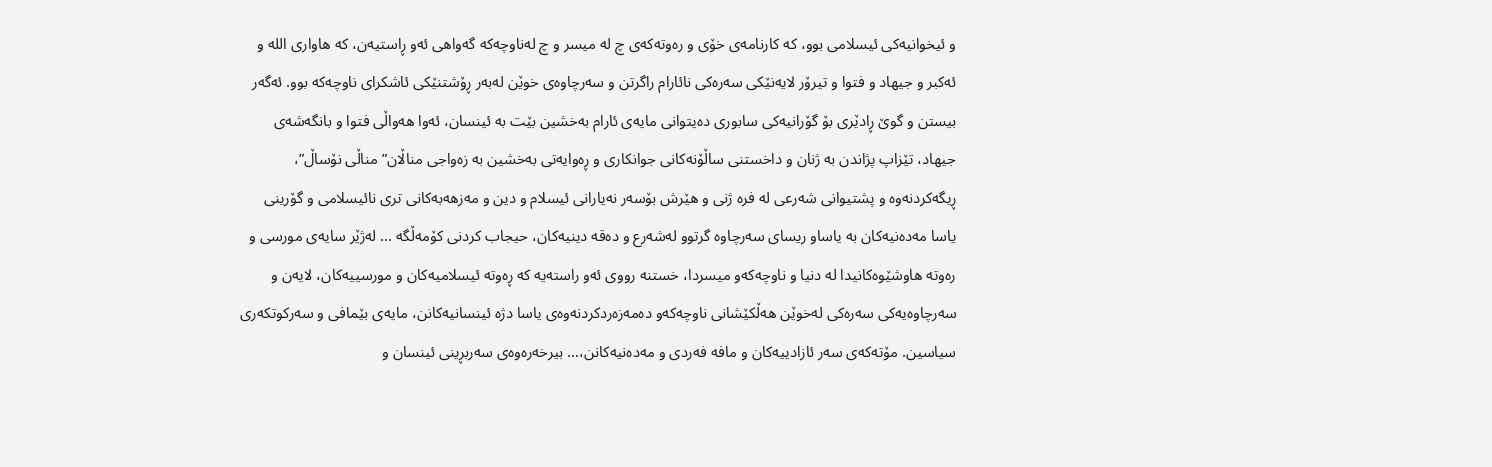و ئیخوانیەکی ئیسلامی بوو، کە کارنامەی خۆی و رەوتەکەی چ لە میسر و چ لەناوچەکە گەواهی ئەو ڕاستیەن، کە هاواری اللە و ئەکبر و جیهاد و فتوا و تیرۆر لایەنێکی سەرەکی نائارام راگرتن و سەرچاوەی خوێن لەبەر ڕۆشتنێکی ئاشکرای ناوچەکە بوو. ئەگەر بیستن و گوێ ڕادێری بۆ گۆرانیەکی سابوری دەیتوانی مایەی ئارام بەخشین بێت بە ئینسان، ئەوا هەواڵی فتوا و بانگەشەی جیهاد، تێزاپ پژاندن بە ژنان و داخستنی ساڵۆنەکانی جوانکاری و ڕەوایەتی بەخشین بە زەواجی مناڵان” مناڵی نۆساڵ”، ڕیگەکردنەوە و پشتیوانی شەرعی لە فرە ژنی و هێرش بۆسەر نەیارانی ئیسلام و دین و مەزهەبەکانی تری نائیسلامی و گۆرینی یاسا مەدەنیەکان بە یاساو ریسای سەرچاوە گرتوو لەشەرع و دەقە دینیەکان، حیجاب کردنی کۆمەڵگە … لەژێر سایەی مورسی و رەوتە هاوشێوەکانیدا لە دنیا و ناوچەکەو میسردا، خستنە رووی ئەو راستەیە کە ڕەوتە ئیسلامیەکان و مورسییەکان، لایەن و سەرچاوەیەکی سەرەکی لەخوێن هەڵکێشانی ناوچەکەو دەمەزەردکردنەوەی یاسا دژە ئینسانیەکانن، مایەی بێمافی و سەرکوتکەری سیاسین. مۆتەکەی سەر ئازادییەکان و مافە فەردی و مەدەنیەکانن،… بیرخەرەوەی سەربڕینی ئینسان و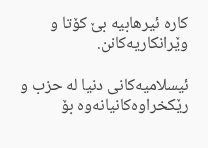کارە ئیرهابیە بێ کۆتا و وێرانکاریەکانن.

ئیسلامیەکانی دنیا لە حزب و رێکخراوەکانیانەوە بۆ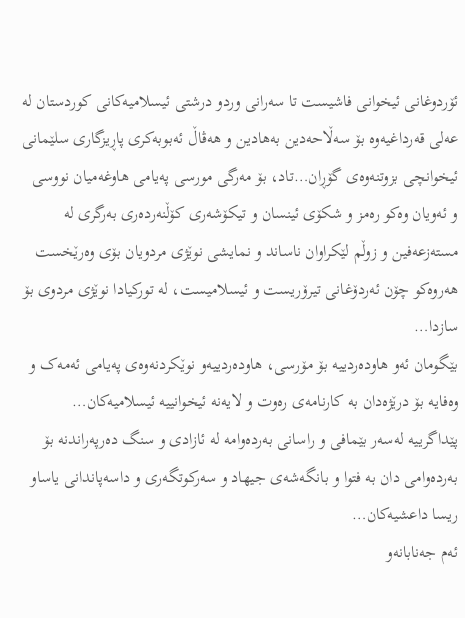ئۆردوغانی ئیخوانی فاشیست تا سەرانی وردو درشتی ئیسلامیەکانی کوردستان لە عەلی قەرداغیەوە بۆ سەڵاحەدین بەهادین و هەڤاڵ ئەبوبەکری پاڕیزگاری سلێمانی ئیخوانچی بزوتنەوەی گۆڕان…تاد، بۆ مەرگی مورسی پەیامی هاوغەمیان نووسی و ئەویان وەکو رەمز و شکۆی ئینسان و تیکۆشەری کۆڵنەردەری بەرگری لە مستەزعەفین و زوڵم لێکراوان ناساند و نمایشی نوێژی مردویان بۆی وەرێخست هەروەکو چۆن ئەردۆغانی تیرۆریست و ئیسلامیست، لە تورکیادا نوێژی مردوی بۆ سازدا…
بێگومان ئەو هاودەردییە بۆ مۆرسی، هاودەردییەو نوێکردنەوەی پەیامی ئەمەک و وەفایە بۆ درێژەدان بە کارنامەی رەوت و لایەنە ئیخوانییە ئیسلامیەکان… پێداگرییە لەسەر بێمافی و راسانی بەردەوامە لە ئازادی و سنگ دەرپەراندنە بۆ بەردەوامی دان بە فتوا و بانگەشەی جیهاد و سەرکوتگەری و داسەپاندانی یاساو ریسا داعشیەکان…
ئەم جەنابانەو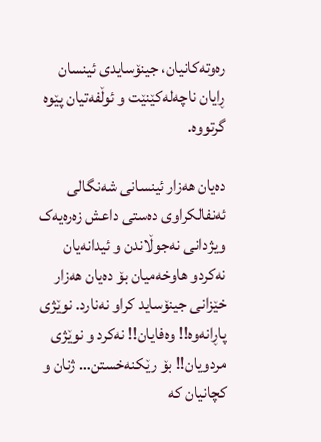رەوتەکانیان، جینۆسایدی ئینسان ڕایان ناچەلەکێنێت و ئوڵفەتیان پێوە گرتووە.

دەیان هەزار ئینسانی شەنگالی ئەنفالکراوی دەستی داعش زەرەیەک ویژدانی نەجوڵاندن و ئیدانەیان نەکردو هاوخەمیان بۆ دەیان هەزار خێزانی جینۆساید کراو نەنارد. نوێژی پاڕانەوە!! وەفایان!! نەکرد و نوێژی مردویان!! بۆ رێکنەخستن… ژنان و کچانیان کە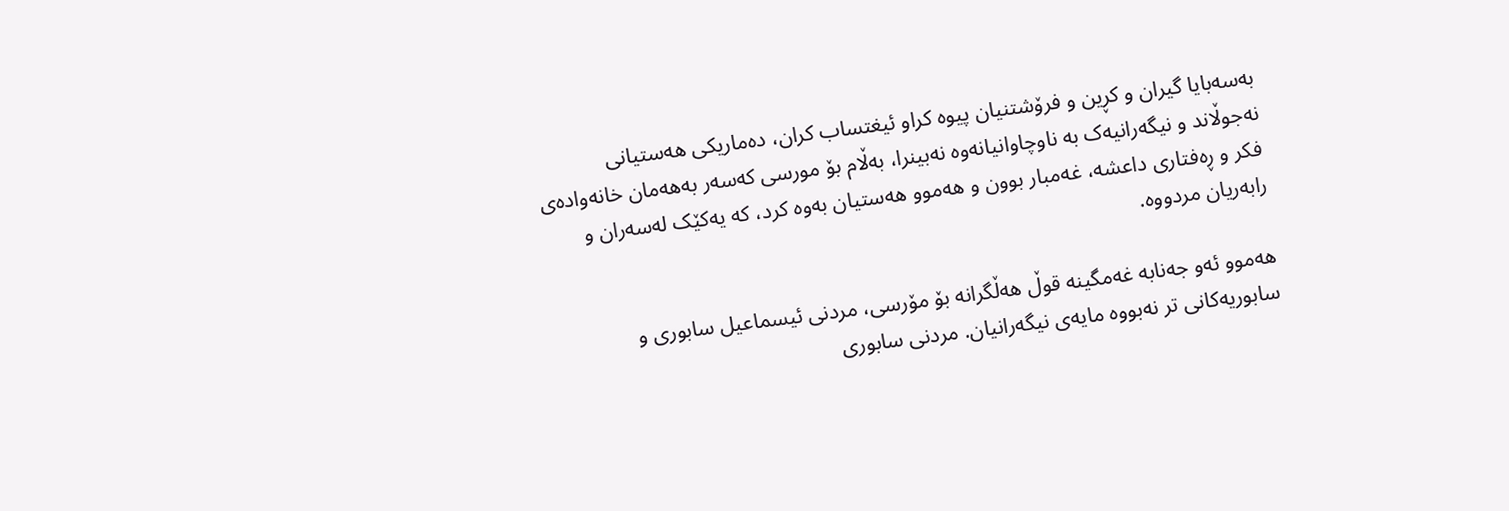بەسەبایا گیران و کڕین و فرۆشتنیان پیوە کراو ئیغتساب کران، دەماریکی هەستیانی نەجوڵاند و نیگەرانیەک بە ناوچاوانیانەوە نەبینرا، بەڵام بۆ مورسی کەسەر بەهەمان خانەوادەی فکر و ڕەفتاری داعشە، غەمبار بوون و هەموو هەستیان بەوە کرد، کە یەکێک لەسەران و رابەریان مردووە.

هەموو ئەو جەنابە غەمگینە قوڵ هەڵگرانە بۆ مۆرسی، مردنی ئیسماعیل سابوری و سابوریەکانی تر نەبووە مایەی نیگەرانیان. مردنی سابوری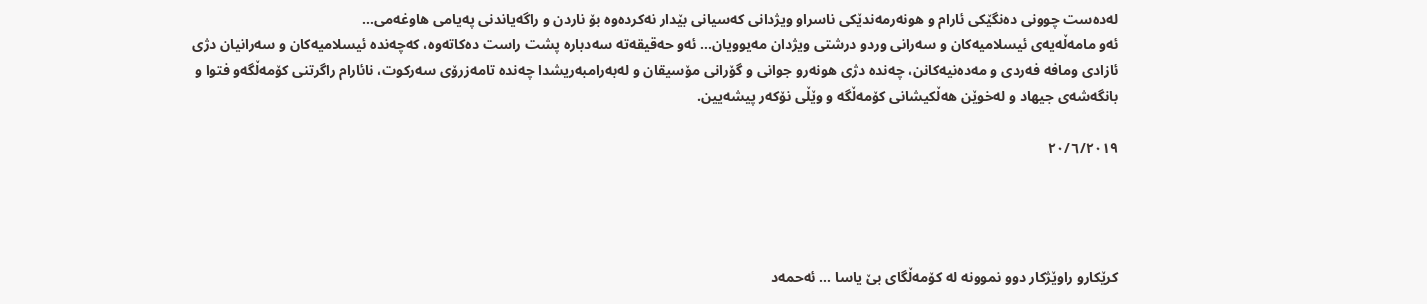لەدەست چوونی دەنگێکی ئارام و هونەرمەندێکی ناسراو ویژدانی کەسیانی بێدار نەکردەوە بۆ ناردن و راگەیاندنی پەیامی هاوغەمی…
ئەو مامەڵەیەی ئیسلامیەکان و سەرانی وردو درشتی ویژدان مەیوویان… ئەو حەقیقەتە سەدبارە پشت راست دەکاتەوە، کەچەندە ئیسلامیەکان و سەرانیان دژی ئازادی ومافە فەردی و مەدەنیەکانن، چەندە دژی هونەرو جوانی و گۆرانی مۆسیقان و لەبەرامبەریشدا چەندە تامەزرۆی سەرکوت، نائارام راگرتنی کۆمەڵگەو فتوا و بانگەشەی جیهاد و لەخوێن هەڵکیشانی کۆمەڵگە و وێڵی نۆکەر پیشەیین.

٢٠/٦/٢٠١٩




كرێكارو راوێژكار دوو نموونه‌ له‌ كۆمه‌ڵگای بێ یاسا … ئه‌حمه‌د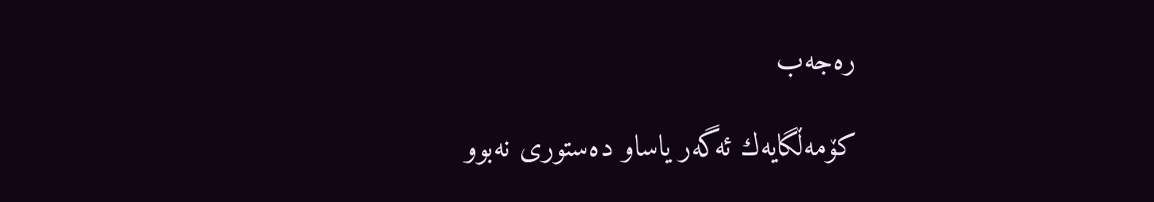ره‌جه‌ب

كۆمه‌ڵگایه‌ك ئه‌گه‌ر یاساو ده‌ستوری نه‌بوو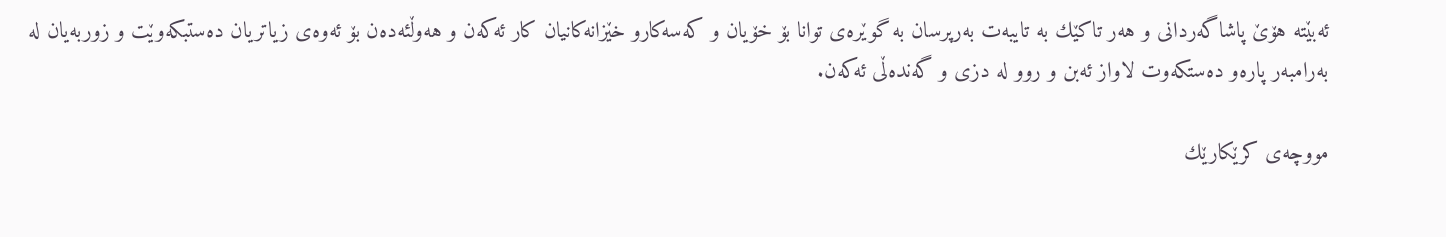ئه‌بێته‌ هۆێ پاشاگه‌ردانی و هه‌ر تاكێك به‌ تایبه‌ت به‌رپرسان به‌ گوێره‌ی توانا بۆ خۆیان و كه‌سه‌كارو خێزانه‌كانیان كار ئه‌كه‌ن و هه‌وڵئه‌ده‌ن بۆ ئه‌وه‌ی زیاتریان ده‌ستبكه‌وێت و زوربه‌یان له‌ ‌ به‌رامبه‌ر پاره‌و ده‌ستكه‌وت لاواز ئه‌بن و روو له‌ دزی و گه‌نده‌ڵی ئه‌كه‌ن.

مووچه‌ی كرێكارێك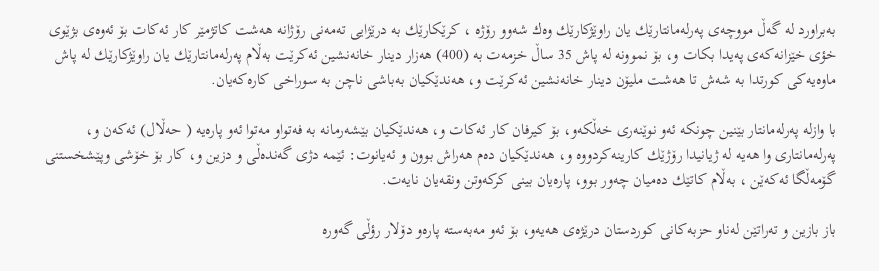به‌براورد له‌ گه‌ڵ مووچه‌ی په‌رله‌مانتارێك یان راوێژكارێك وه‌ك شه‌وو رۆژه ، كرێكارێك به‌ درێژایی ته‌مه‌نی رۆژانه‌ هه‌شت كاتژمێر كار ئه‌كات بۆ ئه‌وه‌ی بژێوی خؤی خێزانه‌كه‌ی په‌یدا بكات و، بۆ نموونه‌ له‌ پاش 35 ساڵ خزمه‌ت به‌ (400) هه‌زار دینار خانه‌نشین ئه‌كرێت به‌ڵام په‌رله‌مانتارێك یان راوێژكارێك له‌ پاش ماوه‌یه‌كی كورتدا به‌ شه‌ش تا هه‌شت ملیۆن دینار خانه‌نشین ئه‌كرێت و، هه‌ندێكیان به‌باشی ناچن به‌ سوراخی كاره‌كه‌یان‌.

با وازله‌ په‌رله‌مانتار بێنین چونكه‌ ئه‌و نوێنه‌ری خه‌ڵكه‌و، بۆ كیرفان كار ئه‌كات و، هه‌ندێكیان بێشه‌رمانه‌ به‌ فه‌تواو مه‌توا ئه‌و پاره‌یه‌ ( حه‌ڵال) ئه‌كه‌ن و، په‌رله‌مانتاری وا هه‌یه‌ له‌ ژیانیدا رۆژێك كارینه‌كردووه‌ و، هه‌ندێكیان ده‌م هه‌راش بوون و ئه‌یانوت: ئێمه‌ دژی گه‌نده‌ڵی و دزین و، كار بۆ خۆشی وپێشخستنی گۆمه‌ڵگا ئه‌كه‌ێن ، به‌ڵام كاتێك ده‌میان چه‌ور بوو، پاره‌یان بینی كركه‌وتن ونقه‌یان نایه‌ت.

باز بازین و ته‌راتێن له‌ناو حزبه‌كانی كوردستان درێژه‌ی هه‌یه‌و، بۆ ئه‌و مه‌به‌سته‌ پاره‌و دۆلار رؤڵی گه‌وره‌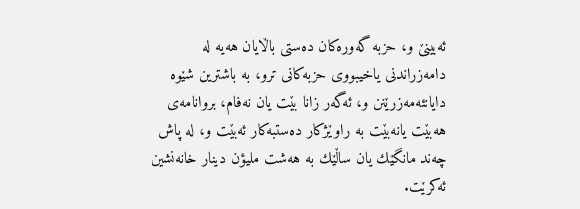ئه‌بینێ و، حزبه‌ گه‌وره‌كان ده‌ستی باڵایان هه‌یه‌ له‌ دامه‌زراندنی یاخیبووی حزبه‌كانی ترو، به‌ باشترین شێوه‌ دایانئه‌مه‌زرێنن و، ئه‌گه‌ر زانا بێت یان نه‌فام، بروانامه‌ی هه‌بێت یانه‌بێت به‌ راوێژكار ده‌ستبه‌كار ئه‌بێت و، له‌ پاش چه‌ند مانگێك یان ساڵێك به‌ هه‌شت ملیؤن دینار خانه‌نشین ئه‌كرێت‌.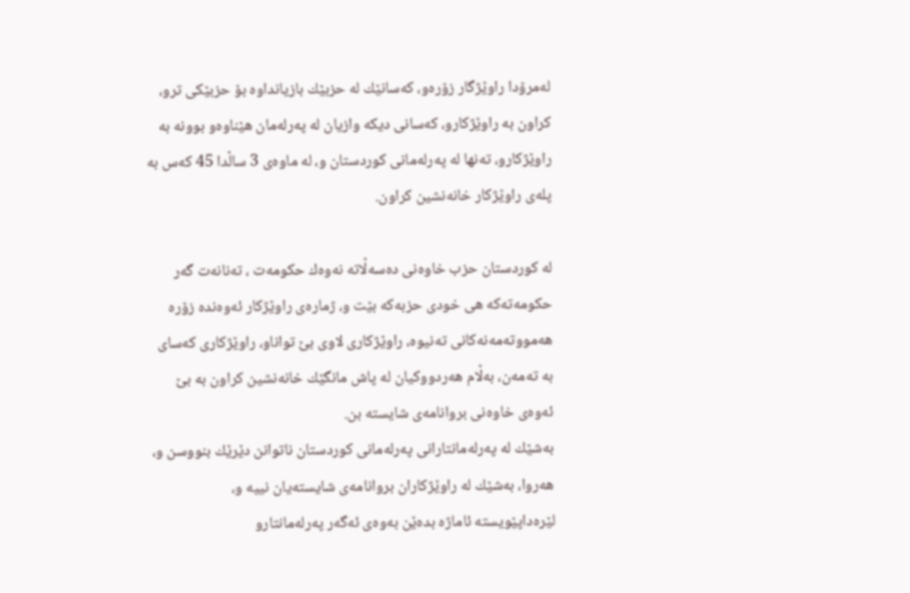له‌مرۆدا راوێژگار زۆره‌و، كه‌سانێك له‌ حزبێك بازیانداوه‌ بۆ حزبێكی ترو، كراون به‌ راوێژكارو، كه‌سانی دیكه‌ وازیان له‌ په‌رله‌مان هێناوه‌و بوونه‌ به‌ راوێژكارو، ته‌نها له‌ په‌رله‌مانی كوردستان و، له‌ ماوه‌ی 3 ساڵدا 45 كه‌س به‌ پله‌ی راوێژكار خانه‌نشین كراون.

له‌ كوردستان حزب خاوه‌نی ده‌سه‌ڵاته‌ نه‌وه‌ك حكومه‌ت ، ته‌نانه‌ت گه‌ر حكومه‌ته‌كه‌ هی خودی حزبه‌كه‌ بێت و، ژماره‌ی راوێژكار ئه‌وه‌نده‌ زۆره‌ هه‌مووته‌مه‌نه‌كانی ته‌نیوه‌، راوێژكاری لاوی بێ تواناو، راوێژكاری كه‌سای به‌ ته‌مه‌ن، به‌ڵام هه‌ردووكیان له‌ پاش مانگێك خانه‌نشین كراون به‌ بێ ئه‌وه‌ی خاوه‌نی بروانامه‌ی شایسته‌ بن.
به‌شێك له‌ په‌رله‌مانتارانی په‌رله‌مانی كوردستان ناتوانن دێرێك بنووسن و، هه‌روا، به‌شێك له‌ راوێژكاران بروانامه‌ی شایسته‌یان نییه‌ و، لێره‌داپێویسته‌ ئاماژه‌ بده‌ێن به‌وه‌ی ئه‌گه‌‌ر په‌رله‌مانتارو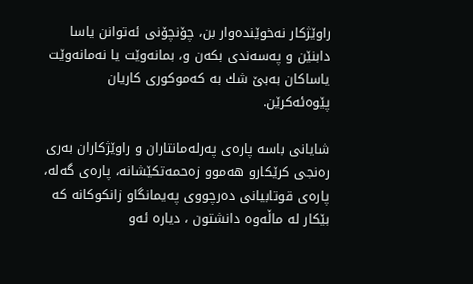راوێژكار نه‌خوێنده‌وار بن، چۆنچۆنی ئه‌توانن یاسا دابنێن و په‌سه‌ندی بكه‌ن و، بمانه‌وێت یا نه‌مانه‌وێت یاساكان به‌بێ شك به‌ كه‌موكوری كاریان پێوه‌ئه‌كرێن.

شایانی باسه‌ پاره‌ی په‌رله‌مانتاران و راوێژكاران به‌ری ره‌نجی كرێكارو هه‌موو زه‌حمه‌تكێشانه‌، پاره‌ی گه‌له، پاره‌ی قوتابیانی ده‌رچووی په‌یمانگاو زانكوكانه‌ كه‌ بێكار له‌ ماڵه‌وه‌ دانشتون ، دیاره‌ ئه‌و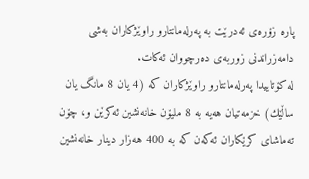پاره‌ زۆره‌ی ئه‌درێت به‌ په‌رله‌مانتارو راوێژكاران‌ به‌شی دامه‌زراندنی زوربه‌ی ده‌رچووان ئه‌كات.
له‌ كۆتاییدا په‌رله‌مانتارو راوێژكاران كه‌ (4 یان 8 مانگ یان ساڵێك) خزمه‌تیان هه‌یه‌ به‌ 8 ملیۆن خانه‌نشین ئه‌كرێن و، چۆن ته‌ماشای كرێكاران ئه‌كه‌ن كه‌ به‌ 400 هه‌زار دینار خانه‌نشین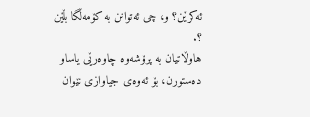ئه‌كرێن؟ و، چی ئه‌توانن به‌ كۆمه‌ڵگا بڵێن ؟.
هاوڵاتیان به‌ پرۆشه‌وه‌ چاوه‌رێی یاساو ده‌ستورن، بۆ ئه‌وه‌ی جیاوازی نێوان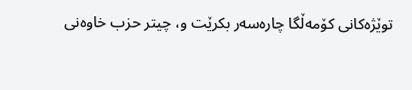توێژه‌كانی كۆمه‌ڵگا چاره‌سه‌ر بكرێت و، چیتر حزب خاوه‌نی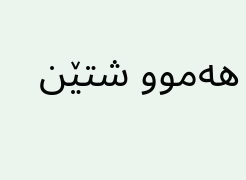هه‌موو شتێن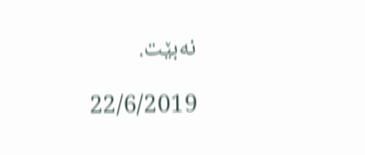نه‌بێت.

22/6/2019